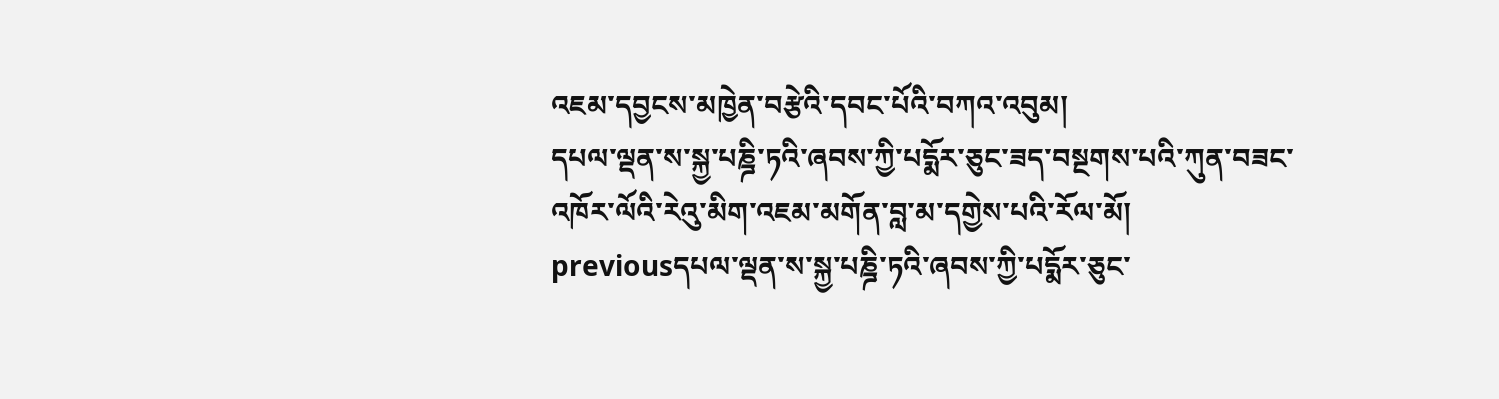འཇམ་དབྱངས་མཁྱེན་བརྩེའི་དབང་པོའི་བཀའ་འབུམ།
དཔལ་ལྡན་ས་སྐྱ་པཎྜི་ཏའི་ཞབས་ཀྱི་པདྨོར་ཅུང་ཟད་བསྔགས་པའི་ཀུན་བཟང་འཁོར་ལོའི་རེའུ་མིག་འཇམ་མགོན་བླ་མ་དགྱེས་པའི་རོལ་མོ།
previousདཔལ་ལྡན་ས་སྐྱ་པཎྜི་ཏའི་ཞབས་ཀྱི་པདྨོར་ཅུང་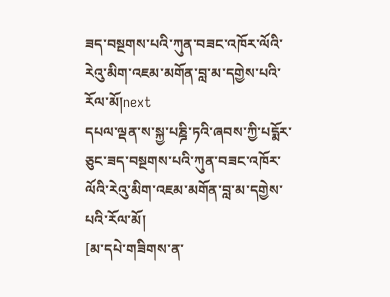ཟད་བསྔགས་པའི་ཀུན་བཟང་འཁོར་ལོའི་རེའུ་མིག་འཇམ་མགོན་བླ་མ་དགྱེས་པའི་རོལ་མོ།next
དཔལ་ལྡན་ས་སྐྱ་པཎྜི་ཏའི་ཞབས་ཀྱི་པདྨོར་ཅུང་ཟད་བསྔགས་པའི་ཀུན་བཟང་འཁོར་ལོའི་རེའུ་མིག་འཇམ་མགོན་བླ་མ་དགྱེས་པའི་རོལ་མོ།
[མ་དཔེ་གཟིགས་ན་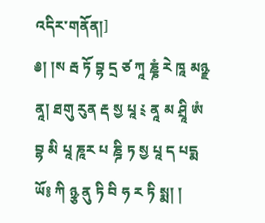འདིར་གནོན།]
༅། །ས རྦ ཏོ བྷ དྲ ཙ ཀཱ ཎྞཾ རེ ཁཱ མཉྫ ནཱ། ཐགུ རུན རྡ སྱ པཱ ༴ ནཱ མ ཤྲཱི ཨཾ བྷ མི པཱ ཎཱར པ ཎྜི ཏ སྱ པཱ ད པདྨ ཡོ༔ ཀི ཉྩ ནུ ཏི བི ཧ ར ཏི སྨ། །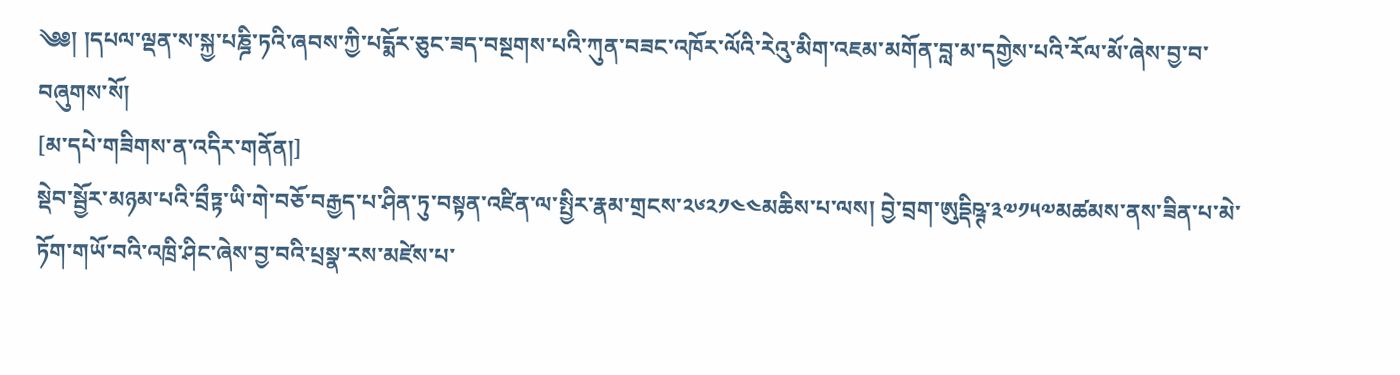༄༅། །དཔལ་ལྡན་ས་སྐྱ་པཎྜི་ཏའི་ཞབས་ཀྱི་པདྨོར་ཅུང་ཟད་བསྔགས་པའི་ཀུན་བཟང་འཁོར་ལོའི་རེའུ་མིག་འཇམ་མགོན་བླ་མ་དགྱེས་པའི་རོལ་མོ་ཞེས་བྱ་བ་བཞུགས་སོ།
[མ་དཔེ་གཟིགས་ན་འདིར་གནོན།]
སྡེབ་སྦྱོར་མཉམ་པའི་བྲྀཏྟ་ཡི་གེ་བཅོ་བརྒྱད་པ་ཤིན་ཏུ་བསྟན་འཛིན་ལ་སྤྱིར་རྣམ་གྲངས་༢༦༢༡༤༤མཆིས་པ་ལས། བྱེ་བྲག་ཨུདྡིཥྚ་༣༧༡༥༧མཚམས་ནས་ཟིན་པ་མེ་ཏོག་གཡོ་བའི་འཁྲི་ཤིང་ཞེས་བྱ་བའི་པྲསྣ་རས་མཛེས་པ་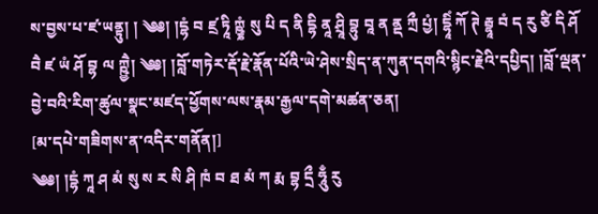ས་བྱས་པ་ཛ་ཡནྟུ། ། ༄༅། །དྷཾ བ ཛྲ ཏཱི ཀྵྞཾ སུ པི ད ནི དྷི ནཱ ཤྲཱི བྷུ བཱ ན ནྡ ཀྲྀ པྱཾ། དྷཱིཾ ཀོ ཊེ རྦྷཱ བཾ ད རུ ཙི དི ཤོ བཻ ཛ ཡཾ ཤོ བྷ ལ ཀྵྱཻ། ༄༅། །བློ་གཏེར་རྡོ་རྗེ་རྣོན་པོའི་ཡེ་ཤེས་སྲིད་ན་ཀུན་དགའི་སྙིང་རྗེའི་དཔྱིད། །བློ་ལྡན་བྱེ་བའི་རིག་ཚུལ་སྣང་མཛད་ཕྱོགས་ལས་རྣམ་རྒྱལ་དགེ་མཚན་ཅན།
[མ་དཔེ་གཟིགས་ན་འདིར་གནོན།]
༄༅། །དྷཾ ཀཱ ཤ མཾ སུ ས ར སི ཤི ཁཾ བ ཐ མཾ ཀ རྨ བྷ དྲྀ ཧཱུྃ རུ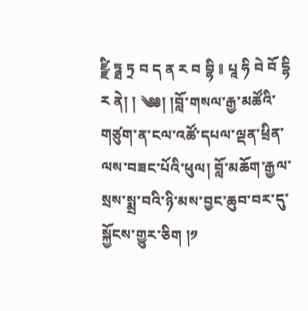ཛྫི ཏྠ ཏྲ བ ད ན ར བ བྷི ༔ པཱ ཧི བེ བོ དྷི ར ནེ། ། ༄༅། །བློ་གསལ་རྒྱ་མཚོའི་གཙུག་ན་ངལ་འཚོ་དཔལ་ལྡན་ཕྲིན་ལས་བཟང་པོའི་ཕུལ། བློ་མཆོག་རྒྱལ་སྲས་སྨྲ་བའི་ཉི་མས་བྱང་ཆུབ་བར་དུ་སྐྱོངས་གྱུར་ཅིག །༡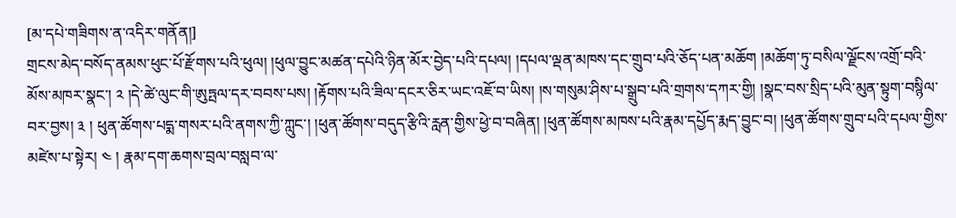[མ་དཔེ་གཟིགས་ན་འདིར་གནོན།]
གྲངས་མེད་བསོད་ནམས་ཕུང་པོ་རྫོགས་པའི་ཕུལ། །ཕུལ་བྱུང་མཚན་དཔེའི་ཉིན་མོར་བྱེད་པའི་དཔལ། །དཔལ་ལྡན་མཁས་དང་གྲུབ་པའི་ཅོད་པན་མཆོག །མཆོག་ཏུ་བསིལ་ལྗོངས་འགྲོ་བའི་མོས་མཁར་སྣང་། ༢ །དེ་ཚེ་ལུང་གི་ཨུཏྤལ་དར་བབས་པས། །རྟོགས་པའི་ཟིལ་དངར་ཅིར་ཡང་འཇོ་བ་ཡིས། །ས་གསུམ་ཤིས་པ་སྒྲུབ་པའི་གྲགས་དཀར་གྱི། །སྣང་བས་སྲིད་པའི་མུན་སྟུག་བསྙིལ་བར་བྱས། ༣ ། ཕུན་ཚོགས་པདྨ་གསར་པའི་ནགས་ཀྱི་ཀླུང་། །ཕུན་ཚོགས་བདུད་རྩིའི་རླན་གྱིས་ཕྱེ་བ་བཞིན། །ཕུན་ཚོགས་མཁས་པའི་རྣམ་དཔྱོད་རྨད་བྱུང་བ། །ཕུན་ཚོགས་གྲུབ་པའི་དཔལ་གྱིས་མཛེས་པ་སྟེར། ༤ ། རྣམ་དག་ཆགས་བྲལ་བསླབ་ལ་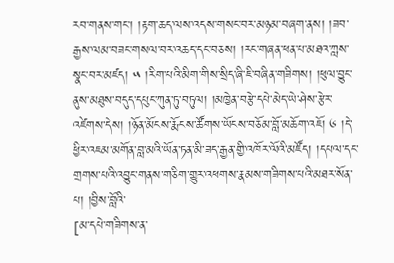རབ་གནས་གང་། །རྟག་ཆད་ལས་འདས་གསང་བར་མཉམ་བཞག་ནས། །ཟབ་རྒྱས་ལམ་བཟང་གསལ་བར་འཆད་དང་བཅས། །རང་གཞན་ཕན་པ་མཐའ་ཀླས་སྣང་བར་མཛད། ༥ །རིག་པའི་མིག་གིས་སྲིད་ཞི་ཇི་བཞིན་གཟིགས། །ཕུལ་བྱུང་ནུས་མཐུས་བདུད་དཔུང་ཀུན་ཏུ་བཏུལ། །མཁྱེན་བརྩེ་དཔེ་མེད་ཡེ་ཤེས་རྩེར་འཛེགས་དེས། །ཉོན་མོངས་རྨོངས་ཚོགས་ཡོངས་བཅོམ་བློ་མཆོག་འཇོ། ༦ །དེ་ཕྱིར་འཇམ་མགོན་བླ་མའི་ཡོན་ཏན་མི་ཟད་རྒྱན་གྱི་འཁོར་ལོའི་མཛོད། །དཔལ་དང་གྲགས་པའི་འབྱུང་གནས་གཅིག་གྱུར་འཕགས་རྣམས་གཟིགས་པའི་མཐར་སོན་པ། །བྱིས་བློའི་
[མ་དཔེ་གཟིགས་ན་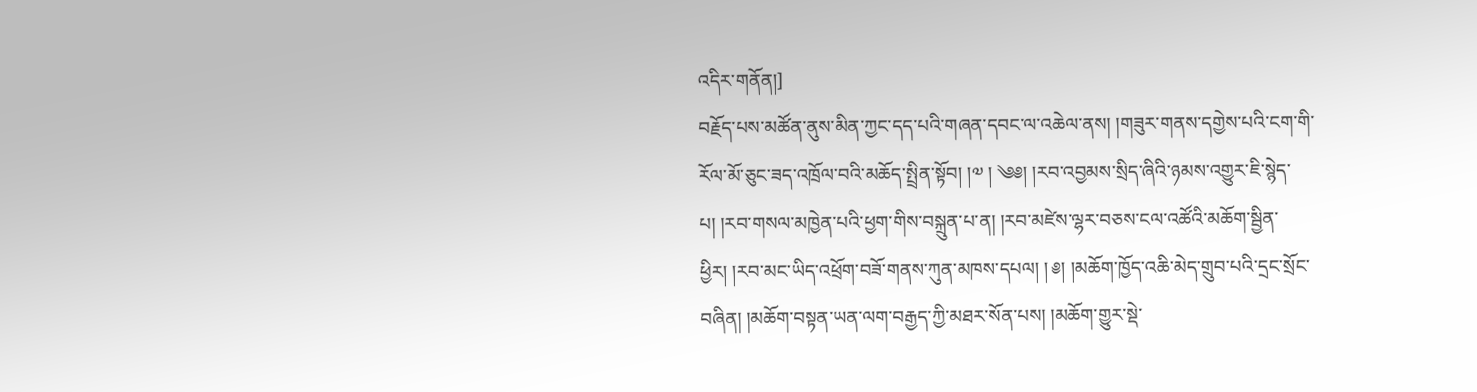འདིར་གནོན།]
བརྗོད་པས་མཚོན་ནུས་མིན་ཀྱང་དད་པའི་གཞན་དབང་ལ་འཆེལ་ནས། །གཟུར་གནས་དགྱེས་པའི་ངག་གི་རོལ་མོ་ཅུང་ཟད་འཁྲོལ་བའི་མཆོད་སྤྲིན་སྟོབ། །༧ ། ༄༅། །རབ་འབྱམས་སྲིད་ཞིའི་ཉམས་འགྱུར་ཇི་སྙེད་པ། །རབ་གསལ་མཁྱེན་པའི་ཕྱག་གིས་བསྐྲུན་པ་ན། །རབ་མཛེས་ལྷར་བཅས་ངལ་འཚོའི་མཆོག་སྦྱིན་ཕྱིར། །རབ་མང་ཡིད་འཕྲོག་བཟོ་གནས་ཀུན་མཁས་དཔལ། ། ༅། །མཆོག་ཁྱོད་འཆི་མེད་གྲུབ་པའི་དྲང་སྲོང་བཞིན། །མཆོག་བསྟན་ཡན་ལག་བརྒྱད་ཀྱི་མཐར་སོན་པས། །མཆོག་གྱུར་སྡེ་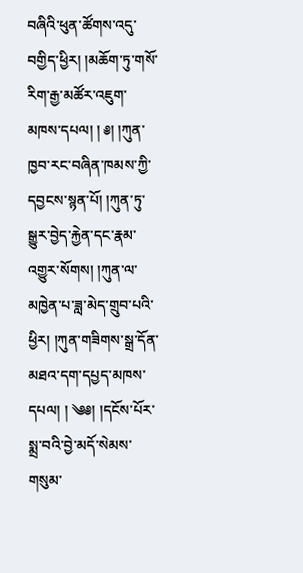བཞིའི་ཕུན་ཚོགས་འདུ་བགྱིད་ཕྱིར། །མཆོག་ཏུ་གསོ་རིག་རྒྱ་མཚོར་འཇུག་མཁས་དཔལ། ། ༅། །ཀུན་ཁྱབ་རང་བཞིན་ཁམས་ཀྱི་དབྱངས་སྙན་པོ། །ཀུན་ཏུ་སྒྱུར་བྱེད་རྐྱེན་དང་རྣམ་འགྱུར་སོགས། །ཀུན་ལ་མཁྱེན་པ་ཟླ་མེད་གྲུབ་པའི་ཕྱིར། །ཀུན་གཟིགས་སྒྲ་དོན་མཐའ་དག་དཔྱད་མཁས་དཔལ། ། ༄༅། །དངོས་པོར་སྨྲ་བའི་བྱེ་མདོ་སེམས་གསུམ་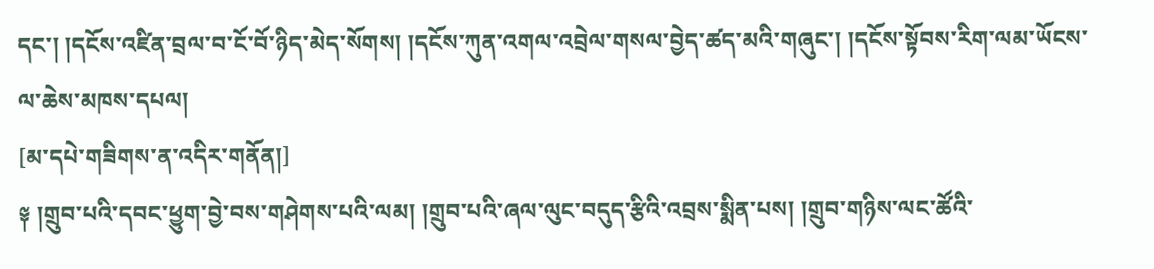དང་། །དངོས་འཛིན་བྲལ་བ་ངོ་བོ་ཉིད་མེད་སོགས། །དངོས་ཀུན་འགལ་འབྲེལ་གསལ་བྱེད་ཚད་མའི་གཞུང་། །དངོས་སྟོབས་རིག་ལམ་ཡོངས་ལ་ཆེས་མཁས་དཔལ།
[མ་དཔེ་གཟིགས་ན་འདིར་གནོན།]
༈ །གྲུབ་པའི་དབང་ཕྱུག་བྱེ་བས་གཤེགས་པའི་ལམ། །གྲུབ་པའི་ཞལ་ལུང་བདུད་རྩིའི་འབྲས་སྨིན་པས། །གྲུབ་གཉིས་ལང་ཚོའི་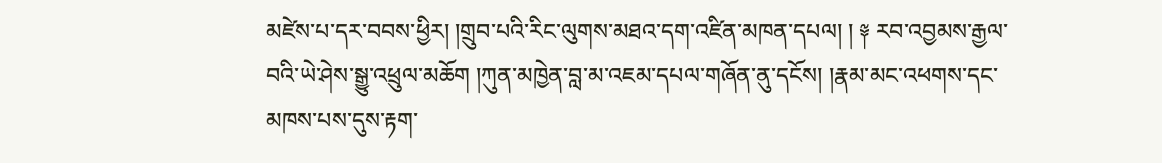མཛེས་པ་དར་བབས་ཕྱིར། །གྲུབ་པའི་རིང་ལུགས་མཐའ་དག་འཛིན་མཁན་དཔལ། ། ༈ རབ་འབྱམས་རྒྱལ་བའི་ཡེ་ཤེས་སྒྱུ་འཕྲུལ་མཆོག །ཀུན་མཁྱེན་བླ་མ་འཇམ་དཔལ་གཞོན་ནུ་དངོས། །རྣམ་མང་འཕགས་དང་མཁས་པས་དུས་རྟག་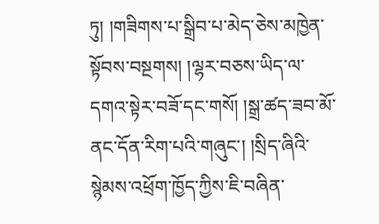ཏུ། །གཟིགས་པ་སྒྲིབ་པ་མེད་ཅེས་མཁྱེན་སྟོབས་བསྔགས། །ལྷར་བཅས་ཡིད་ལ་དགའ་སྟེར་བཟོ་དང་གསོ། །སྒྲ་ཚད་ཟབ་མོ་ནང་དོན་རིག་པའི་གཞུང་། །སྲིད་ཞིའི་སྙེམས་འཕྲོག་ཁྱོད་ཀྱིས་ཇི་བཞིན་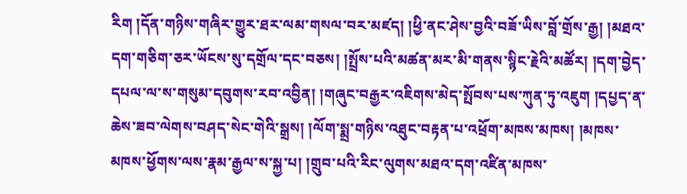རིག །དོན་གཉིས་གཞིར་གྱུར་ཐར་ལམ་གསལ་བར་མཛད། །ཕྱི་ནང་ཤེས་བྱའི་བཟོ་ཡིས་བློ་གྲོས་རྒྱ། །མཐའ་དག་གཅིག་ཅར་ཡོངས་སུ་དགྲོལ་དང་བཅས། །སྤྲོས་པའི་མཚན་མར་མི་གནས་སྙིང་རྗེའི་མཚོར། །དག་བྱེད་དཔལ་ལ་ས་གསུམ་དབུགས་རབ་འབྱིན། །གཞུང་བརྒྱར་འཇིགས་མེད་སྤོབས་པས་ཀུན་ཏུ་འཇུག །དཔྱད་ན་ཆེས་ཟབ་ལེགས་བཤད་སེང་གེའི་སྒྲས། །ལོག་སྨྲ་གཉིས་འཐུང་བརྟན་པ་འཕྲོག་མཁས་མཁས། །མཁས་མཁས་ཕྱོགས་ལས་རྣམ་རྒྱལ་ས་སྐྱ་པ། །གྲུབ་པའི་རིང་ལུགས་མཐའ་དག་འཛིན་མཁས་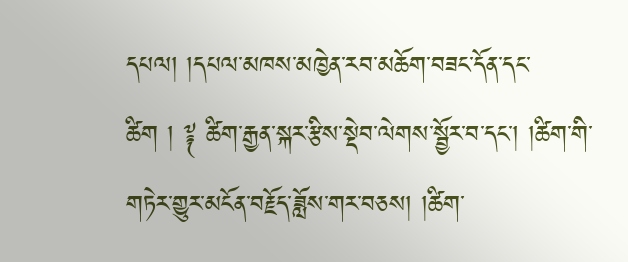དཔལ། །དཔལ་མཁས་མཁྱེན་རབ་མཆོག་བཟང་དོན་དང་ཚིག ། ༈ ཚིག་རྒྱན་སྐར་རྩིས་སྡེབ་ལེགས་སྦྱོར་བ་དང་། །ཚིག་གི་གཏེར་གྱུར་མངོན་བརྗོད་ཟློས་གར་བཅས། །ཚིག་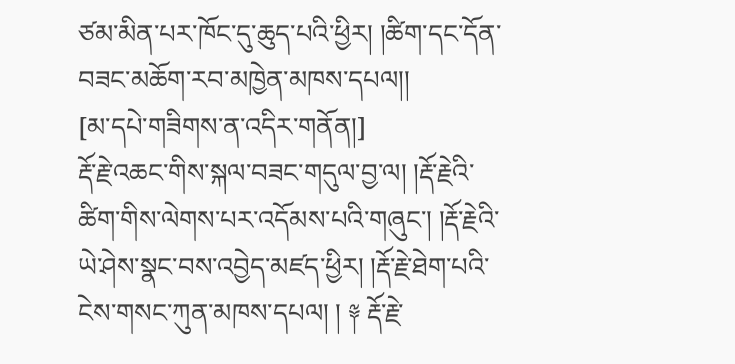ཙམ་མིན་པར་ཁོང་དུ་ཆུད་པའི་ཕྱིར། །ཚིག་དང་དོན་བཟང་མཆོག་རབ་མཁྱེན་མཁས་དཔལ།།
[མ་དཔེ་གཟིགས་ན་འདིར་གནོན།]
རྡོ་རྗེ་འཆང་གིས་སྐལ་བཟང་གདུལ་བྱ་ལ། །རྡོ་རྗེའི་ཚིག་གིས་ལེགས་པར་འདོམས་པའི་གཞུང་། །རྡོ་རྗེའི་ཡེ་ཤེས་སྣང་བས་འབྱེད་མཛད་ཕྱིར། །རྡོ་རྗེ་ཐེག་པའི་ངེས་གསང་ཀུན་མཁས་དཔལ། ། ༈ རྡོ་རྗེ་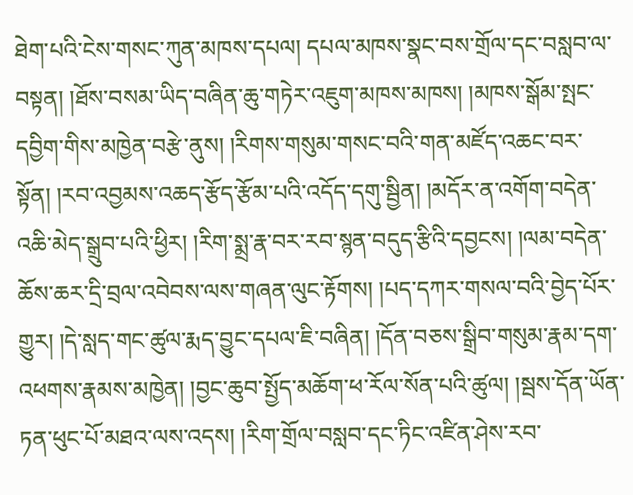ཐེག་པའི་ངེས་གསང་ཀུན་མཁས་དཔལ། དཔལ་མཁས་སྣང་བས་གྲོལ་དང་བསླབ་ལ་བསྟན། །ཐོས་བསམ་ཡིད་བཞིན་ཆུ་གཏེར་འཇུག་མཁས་མཁས། །མཁས་སྒོམ་སྤང་དབྱིག་གིས་མཁྱེན་བརྩེ་ནུས། །རིགས་གསུམ་གསང་བའི་གན་མཛོད་འཆང་བར་སྟོན། །རབ་འབྱམས་འཆད་རྩོད་རྩོམ་པའི་འདོད་དགུ་སྦྱིན། །མདོར་ན་འགོག་བདེན་འཆི་མེད་སྒྲུབ་པའི་ཕྱིར། །རིག་སྨྲ་རྣ་བར་རབ་སྙན་བདུད་རྩིའི་དབྱངས། །ལམ་བདེན་ཆོས་ཆར་དྲི་བྲལ་འབེབས་ལས་གཞན་ལུང་རྟོགས། །པད་དཀར་གསལ་བའི་བྱེད་པོར་གྱུར། །དེ་སླད་གང་ཚུལ་རྨད་བྱུང་དཔལ་ཇི་བཞིན། །དོན་བཅས་སྒྲིབ་གསུམ་རྣམ་དག་འཕགས་རྣམས་མཁྱེན། །བྱང་ཆུབ་སྤྱོད་མཆོག་ཕ་རོལ་སོན་པའི་ཚུལ། །སྦས་དོན་ཡོན་ཏན་ཕུང་པོ་མཐའ་ལས་འདས། །རིག་གྲོལ་བསླབ་དང་ཏིང་འཛིན་ཤེས་རབ་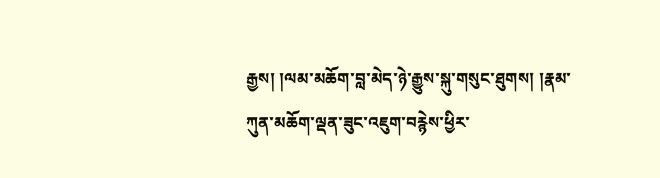རྒྱས། །ལམ་མཆོག་བླ་མེད་ཉེ་རྒྱུས་སྐུ་གསུང་ཐུགས། །རྣམ་ཀུན་མཆོག་ལྡན་ཟུང་འཇུག་བརྙེས་ཕྱིར་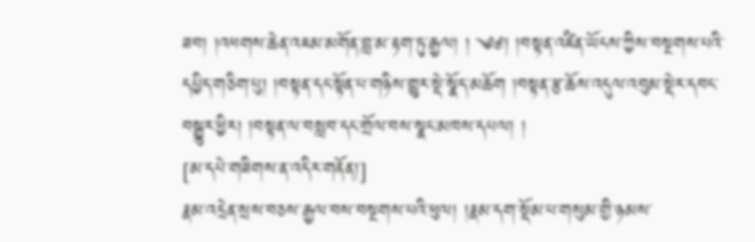ཟབ། །འཕགས་ཆེན་འཇམ་མགོན་བླ་མ་རྟག་ཏུ་རྒྱལ། ། ༄༅། །བསྟན་འཛིན་ཡོངས་ཀྱིས་བསྔགས་པའི་དཔྱིད་གཅིག་པུ། །བསྟན་དང་སྟོན་པ་གཉིས་གྱུར་སྡེ་སྣོད་མཆོག །བསྟན་རྩ་ཆོས་འདུལ་འབུམ་སྡེར་དབང་བསྒྱུར་ཕྱིར། །བསྟན་ལ་བསླབ་དང་གྲོལ་བས་སྣང་མཁས་དཔལ། །
[མ་དཔེ་གཟིགས་ན་འདིར་གནོན།]
རྣམ་འདྲེན་སྲས་བཅས་རྒྱལ་བས་བསྔགས་པའི་ཕུལ། །རྣམ་དག་སྡོམ་པ་གསུམ་གྱི་ཉམས་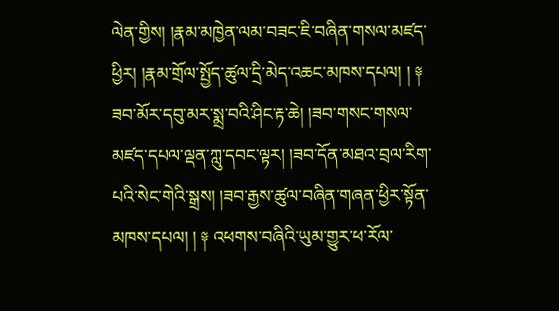ལེན་གྱིས། །རྣམ་མཁྱེན་ལམ་བཟང་ཇི་བཞིན་གསལ་མཛད་ཕྱིར། །རྣམ་གྲོལ་སྤྱོད་ཚུལ་དྲི་མེད་འཆང་མཁས་དཔལ། ། ༈ ཟབ་མོར་དབུ་མར་སྨྲ་བའི་ཤིང་རྟ་ཆེ། །ཟབ་གསང་གསལ་མཛད་དཔལ་ལྡན་ཀླུ་དབང་ལྟར། །ཟབ་དོན་མཐའ་བྲལ་རིག་པའི་སེང་གེའི་སྒྲས། །ཟབ་རྒྱས་ཚུལ་བཞིན་གཞན་ཕྱིར་སྟོན་མཁས་དཔལ། ། ༈ འཕགས་བཞིའི་ཡུམ་གྱུར་ཕ་རོལ་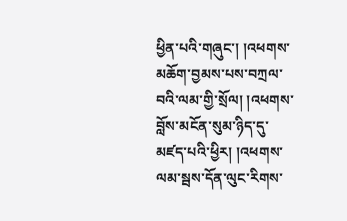ཕྱིན་པའི་གཞུང་། །འཕགས་མཆོག་བྱམས་པས་བཀྲལ་བའི་ལམ་གྱི་སྲོལ། །འཕགས་བློས་མངོན་སུམ་ཉིད་དུ་མཛད་པའི་ཕྱིར། །འཕགས་ལམ་སྦས་དོན་ལུང་རིགས་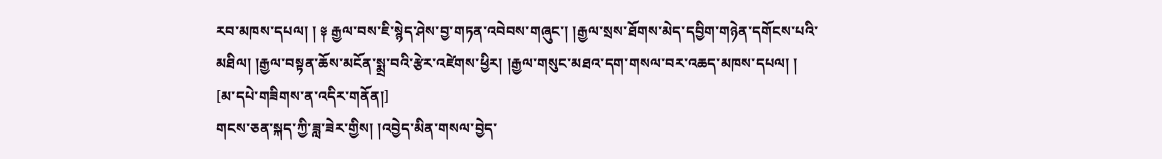རབ་མཁས་དཔལ། ། ༈ རྒྱལ་བས་ཇི་སྙེད་ཤེས་བྱ་གཏན་འབེབས་གཞུང་། །རྒྱལ་སྲས་ཐོགས་མེད་དབྱིག་གཉེན་དགོངས་པའི་མཐིལ། །རྒྱལ་བསྟན་ཆོས་མངོན་སྨྲ་བའི་རྩེར་འཛེགས་ཕྱིར། །རྒྱལ་གསུང་མཐའ་དག་གསལ་བར་འཆད་མཁས་དཔལ། །
[མ་དཔེ་གཟིགས་ན་འདིར་གནོན།]
གངས་ཅན་སྐད་ཀྱི་ཟླ་ཟེར་གྱིས། །འབྱེད་མིན་གསལ་བྱེད་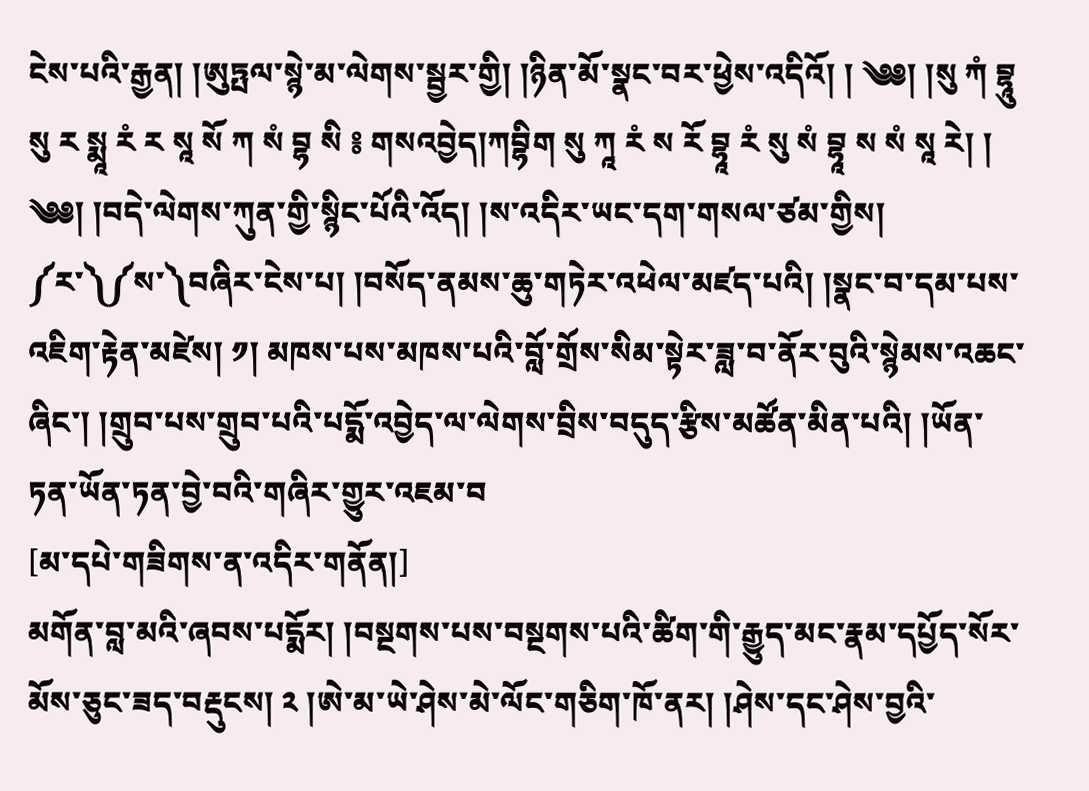ངེས་པའི་རྒྱན། །ཨུཏྤལ་སྙེ་མ་ལེགས་སྦྱར་གྱི། །ཉིན་མོ་སྣང་བར་ཕྱེས་འདིའོ། ། ༄༅། །སུ ཀཾ བྷཱུ སུ ར སྨཱ རཾ ར སཱ སོ ཀ སཾ བྷ སི ༔ གསའབྱེད།ཀབྷིག སུ ཀཱ རཾ ས རོ བྷཱ རཾ སུ སཾ བྷཱ ས སཾ སཱ རེ། ། ༄༅། །བདེ་ལེགས་ཀུན་གྱི་སྙིང་པོའི་འོད། །ས་འདིར་ཡང་དག་གསལ་ཙམ་གྱིས། ༼ར་༽༼ས་༽བཞིར་ངེས་པ། །བསོད་ནམས་ཆུ་གཏེར་འཕེལ་མཛད་པའི། །སྣང་བ་དམ་པས་འཇིག་རྟེན་མཛེས། ༡། མཁས་པས་མཁས་པའི་བློ་གྲོས་སིམ་སྟེར་ཟླ་བ་ནོར་བུའི་སྙེམས་འཆང་ཞིང་། །གྲུབ་པས་གྲུབ་པའི་པདྨོ་འབྱེད་ལ་ལེགས་བྲིས་བདུད་རྩིས་མཚོན་མིན་པའི། །ཡོན་ཏན་ཡོན་ཏན་བྱེ་བའི་གཞིར་གྱུར་འཇམ་བ
[མ་དཔེ་གཟིགས་ན་འདིར་གནོན།]
མགོན་བླ་མའི་ཞབས་པདྨོར། །བསྔགས་པས་བསྔགས་པའི་ཚིག་གི་རྒྱུད་མང་རྣམ་དཔྱོད་སོར་མོས་ཅུང་ཟད་བརྡུངས། ༢ །ཨེ་མ་ཡེ་ཤེས་མེ་ལོང་གཅིག་ཁོ་ནར། །ཤེས་དང་ཤེས་བྱའི་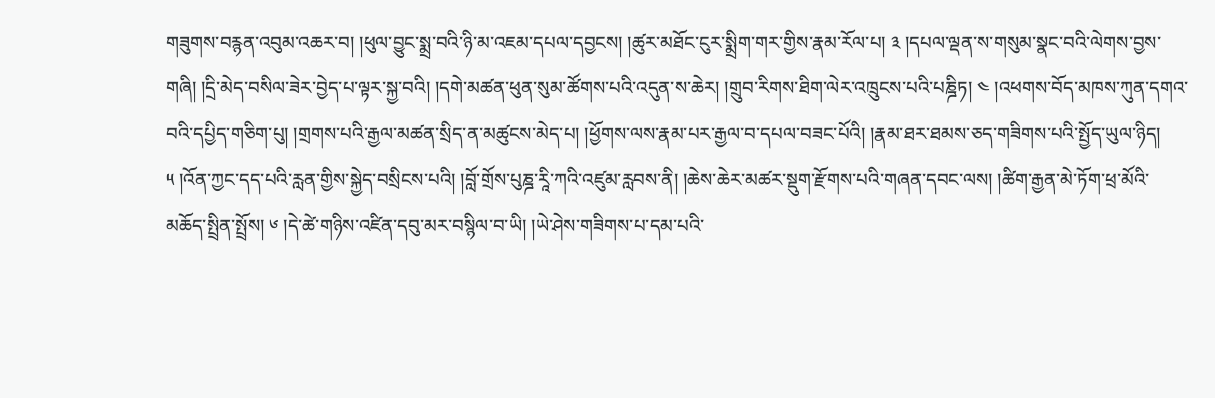གཟུགས་བརྙན་འབུམ་འཆར་བ། །ཕུལ་བྱུང་སྨྲ་བའི་ཉི་མ་འཇམ་དཔལ་དབྱངས། །ཚུར་མཐོང་ངུར་སྨྲིག་གར་གྱིས་རྣམ་རོལ་པ། ༣ །དཔལ་ལྡན་ས་གསུམ་སྣང་བའི་ལེགས་བྱས་གཞི། །དྲི་མེད་བསིལ་ཟེར་བྱེད་པ་ལྟར་སྐྱ་བའི། །དགེ་མཚན་ཕུན་སུམ་ཚོགས་པའི་འདུན་ས་ཆེར། །གྲུབ་རིགས་ཐིག་ལེར་འཁྲུངས་པའི་པཎྜིཏ། ༤ །འཕགས་བོད་མཁས་ཀུན་དགའ་བའི་དཔྱིད་གཅིག་པུ། །གྲགས་པའི་རྒྱལ་མཚན་སྲིད་ན་མཚུངས་མེད་པ། །ཕྱོགས་ལས་རྣམ་པར་རྒྱལ་བ་དཔལ་བཟང་པོའི། །རྣམ་ཐར་ཐམས་ཅད་གཟིགས་པའི་སྤྱོད་ཡུལ་ཉིད། ༥ །འོན་ཀྱང་དད་པའི་རླན་གྱིས་སྐྱེད་བསྲིངས་པའི། །བློ་གྲོས་པུཎྜ་རཱི་ཀའི་འཛུམ་རླབས་ནི། །ཆེས་ཆེར་མཚར་སྡུག་རྫོགས་པའི་གཞན་དབང་ལས། །ཚིག་རྒྱན་མེ་ཏོག་ཕྲ་མོའི་མཆོད་སྤྲིན་སྤྲོས། ༦ །དེ་ཚེ་གཉིས་འཛིན་དབུ་མར་བསྙིལ་བ་ཡི། །ཡེ་ཤེས་གཟིགས་པ་དམ་པའི་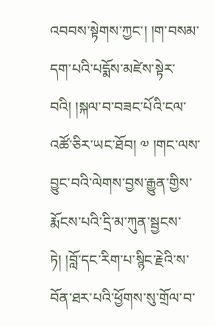འབབས་སྟེགས་ཀྱང་། །ག་བསམ་དག་པའི་པདྨོས་མཛེས་སྟེར་བའི། །སྐལ་བ་བཟང་པོའི་ངལ་འཚོ་ཅིར་ཡང་ཐོབ། ༧ །གང་ལས་བྱུང་བའི་ལེགས་བྱས་རྒྱུན་གྱིས་རྨོངས་པའི་དྲི་མ་ཀུན་སྦྱངས་ཏེ། །བློ་དང་རིག་པ་སྙིང་རྗེའི་ས་བོན་ཐར་པའི་ཕྱོགས་སུ་གྲོལ་བ་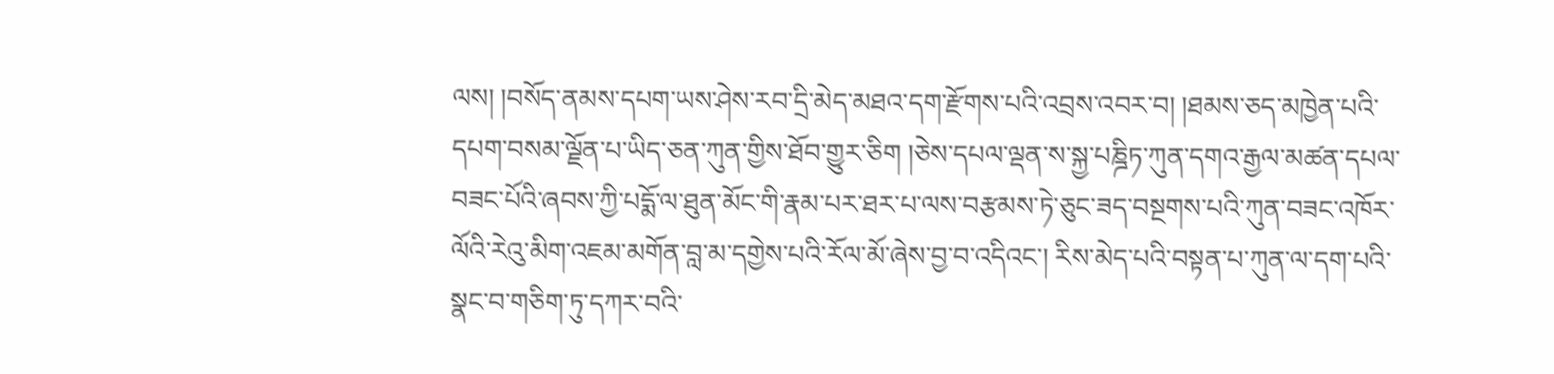ལས། །བསོད་ནམས་དཔག་ཡས་ཤེས་རབ་དྲི་མེད་མཐའ་དག་རྫོགས་པའི་འབྲས་འབར་བ། །ཐམས་ཅད་མཁྱེན་པའི་དཔག་བསམ་ལྗོན་པ་ཡིད་ཅན་ཀུན་གྱིས་ཐོབ་གྱུར་ཅིག །ཅེས་དཔལ་ལྡན་ས་སྐྱ་པཎྜིཏ་ཀུན་དགའ་རྒྱལ་མཚན་དཔལ་བཟང་པོའི་ཞབས་ཀྱི་པདྨོ་ལ་ཐུན་མོང་གི་རྣམ་པར་ཐར་པ་ལས་བརྩམས་ཏེ་ཅུང་ཟད་བསྔགས་པའི་ཀུན་བཟང་འཁོར་ལོའི་རེའུ་མིག་འཇམ་མགོན་བླ་མ་དགྱེས་པའི་རོལ་མོ་ཞེས་བྱ་བ་འདིའང་། རིས་མེད་པའི་བསྟན་པ་ཀུན་ལ་དག་པའི་སྣང་བ་གཅིག་ཏུ་དཀར་བའི་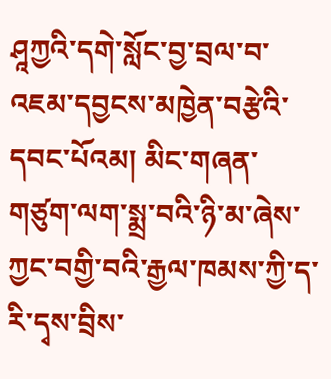ཤཱཀྱའི་དགེ་སློང་བྱ་བྲལ་བ་འཇམ་དབྱངས་མཁྱེན་བརྩེའི་དབང་པོའམ། མིང་གཞན་གཙུག་ལག་སྨྲ་བའི་ཉི་མ་ཞེས་ཀྱང་བགྱི་བའི་རྒྱལ་ཁམས་ཀྱི་ད་རི་དྭས་བྲིས་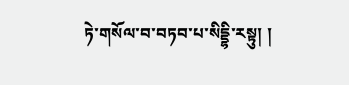ཏེ་གསོལ་བ་བཏབ་པ་སིདྡྷི་རསྟུ། །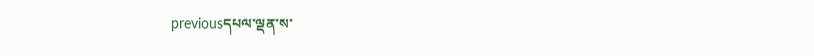previousདཔལ་ལྡན་ས་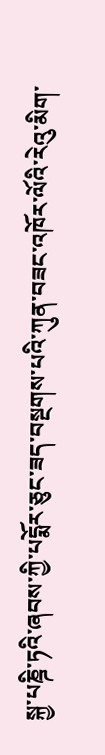སྐྱ་པཎྜི་ཏའི་ཞབས་ཀྱི་པདྨོར་ཅུང་ཟད་བསྔགས་པའི་ཀུན་བཟང་འཁོར་ལོའི་རེའུ་མིག་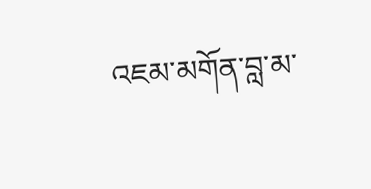འཇམ་མགོན་བླ་མ་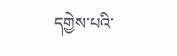དགྱེས་པའི་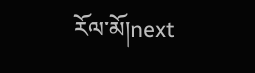རོལ་མོ།next